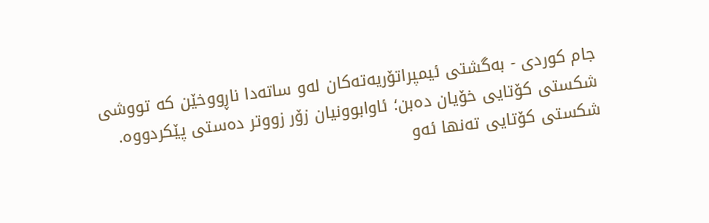جام کوردی - بەگشتی ئیمپراتۆریەتەکان لەو ساتەدا ناڕووخێن کە تووشی شکستی کۆتایی خۆیان دەبن؛ ئاوابوونیان زۆر زووتر دەستی پێکردووە. شکستی کۆتایی تەنها ئەو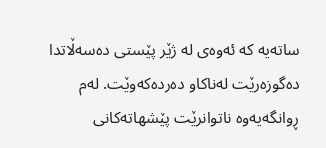ساتەیە کە ئەوەی لە ژێر پێستی دەسەڵاتدا دەگوزەرێت لەناکاو دەردەکەوێت. لەم ڕوانگەیەوە ناتوانرێت پێشهاتەکانی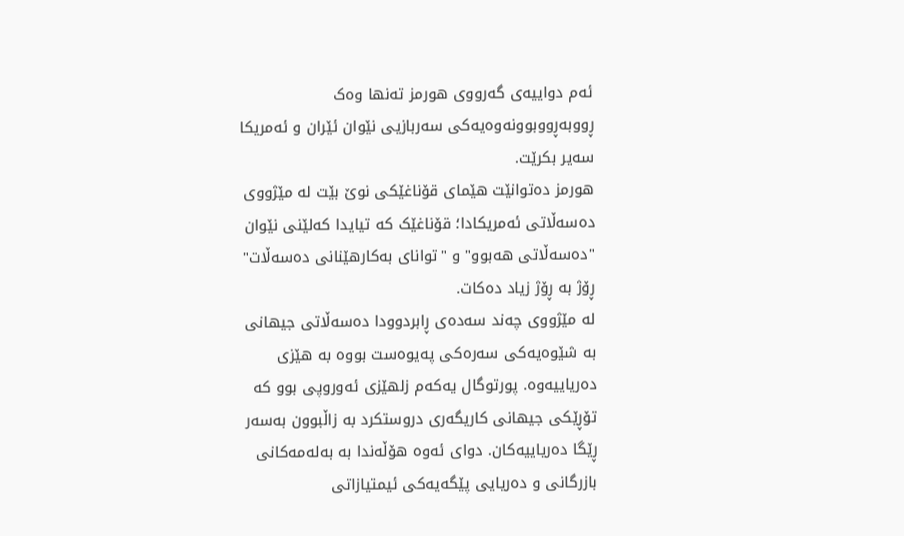ئەم دواییەی گەرووی هورمز تەنها وەک ڕووبەڕووبوونەوەیەکی سەربازیی نێوان ئێران و ئەمریکا سەیر بکرێت.
هورمز دەتوانێت هێمای قۆناغێکی نوێ بێت لە مێژووی دەسەڵاتی ئەمریکادا؛ قۆناغێک کە تیایدا کەلێنی نێوان "دەسەڵاتی هەبوو" و "توانای بەکارهێنانی دەسەڵات" ڕۆژ بە ڕۆژ زیاد دەکات.
لە مێژووی چەند سەدەی ڕابردوودا دەسەڵاتی جیهانی بە شێوەیەکی سەرەکی پەیوەست بووە بە هێزی دەریاییەوە. پورتوگال یەکەم زلهێزی ئەوروپی بوو کە تۆڕێکی جیهانی کاریگەری دروستکرد بە زاڵبوون بەسەر ڕێگا دەریاییەکان. دوای ئەوە هۆڵەندا بە بەلەمەکانی بازرگانی و دەریایی پێگەیەکی ئیمتیازاتی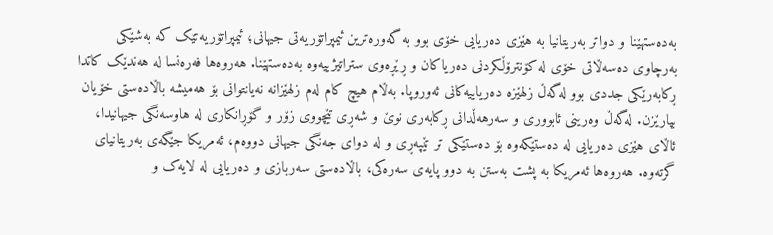بەدەستهێنا و دواتر بەریتانیا بە هێزی دەریایی خۆی بوو بە گەورەترین ئیمپراتۆریەتی جیهانی؛ ئیمپراتۆریەتێک کە بەشێکی بەرچاوی دەسەڵاتی خۆی لە کۆنترۆڵکردنی دەریاکان و ڕێڕەوی ستراتیژییەوە بەدەستهێنا. هەروەها فەرەنسا لە هەندێک کاتدا ڕکابەرێکی جددی بوو لەگەڵ زلهێزە دەریاییەکانی ئەوروپا. بەڵام هیچ کام لەم زلهێزانە نەیانتوانی بۆ هەمیشە باڵادەستی خۆیان بپارێزن. لەگەڵ وەرینی ئابووری و سەرهەڵدانی ڕکابەری نوێ و شەڕی تێچووی زۆر و گۆڕانکاری لە هاوسەنگی جیهانیدا، ئاڵای هێزی دەریایی لە دەستێکەوە بۆ دەستێکی تر تێپەڕی و لە دوای جەنگی جیهانی دووەم، ئەمریکا جێگەی بەریتانیای گرتەوە. هەروەها ئەمریکا بە پشت بەستن بە دوو پایەی سەرەکی، باڵادەستی سەربازی و دەریایی لە لایەک و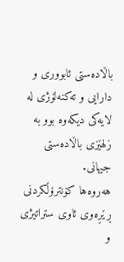باڵادەستی ئابووری و دارایی و تەکنەلۆژی لە لایەکی دیکەوە بوو بە زلهێزی باڵادەستی جیهانی.
هەروەها کۆنترۆڵکردنی ڕێڕەوی ئاوی ستراتیژی و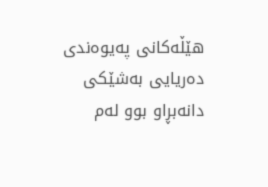هێڵەکانی پەیوەندی دەریایی بەشێکی دانەبڕاو بوو لەم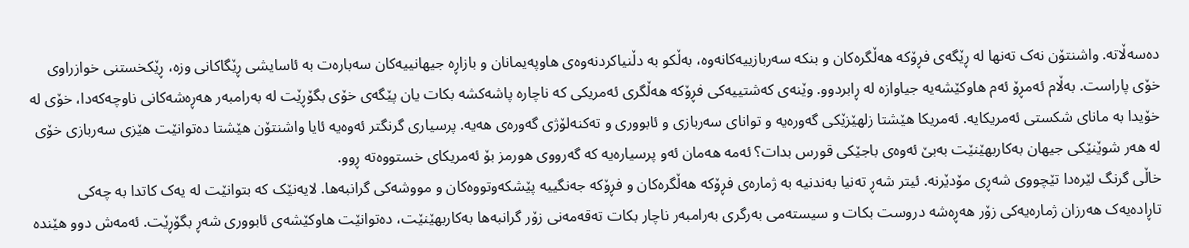دەسەڵاتە. واشنتۆن نەک تەنها لە ڕێگەی فڕۆکە هەڵگرەکان و بنکە سەربازییەکانەوە، بەڵکو بە دڵنیاکردنەوەی هاوپەیمانان و بازاڕە جیهانییەکان سەبارەت بە ئاسایشی ڕێگاکانی وزە، ڕێکخستنی خوازراوی خۆی پاراست. بەڵام ئەمڕۆ ئەم هاوکێشەیە جیاوازە لە ڕابردوو. وێنەی کەشتییەکی فڕۆکە هەڵگری ئەمریکی کە ناچارە پاشەکشە بکات یان پێگەی خۆی بگۆڕێت لە بەرامبەر هەڕەشەکانی ناوچەکەدا، خۆی لە خۆیدا بە مانای شکستی ئەمریکایە. ئەمریکا هێشتا زلهێزێکی گەورەیە و توانای سەربازی و ئابووری و تەکنەلۆژی گەورەی هەیە. پرسیاری گرنگتر ئەوەیە ئایا واشنتۆن هێشتا دەتوانێت هێزی سەربازی خۆی لە هەر شوێنێکی جیهان بەکاربهێنێت بەبێ ئەوەی باجێکی قورس بدات؟ ئەمە هەمان ئەو پرسیارەیە کە گەرووی هورمز بۆ ئەمریکای خستووەتە ڕوو.
خاڵی گرنگ لێرەدا تێچووی شەڕی مۆدێرنە. ئیتر شەڕ تەنیا بەندنیە بە ژمارەی فڕۆکە هەڵگرەکان و فڕۆکە جەنگییە پێشکەوتووەکان و مووشەکی گرانبەها. لایەنێک کە بتوانێت لە یەک کاتدا بە چەکی تاڕادەیەک هەرزان ژمارەیەکی زۆر هەڕەشە دروست بکات و سیستەمی بەرگری بەرامبەر ناچار بکات تەقەمەنی زۆر گرانبەها بەکاربهێنێت، دەتوانێت هاوکێشەی ئابووری شەڕ بگۆڕێت. ئەمەش دوو هێندە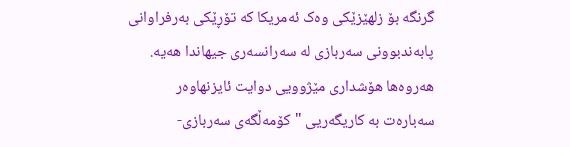گرنگە بۆ زلهێزێکی وەک ئەمریکا کە تۆڕێکی بەرفراوانی پابەندبوونی سەربازی لە سەرانسەری جیهاندا هەیە. هەروەها هۆشداری مێژوویی دوایت ئایزنهاوەر سەبارەت بە کاریگەریی "کۆمەڵگەی سەربازی-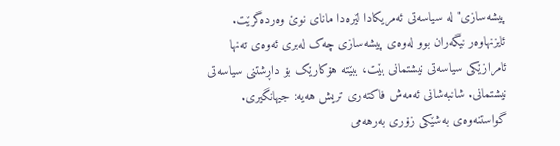پیشەسازی" لە سیاسەتی ئەمریکادا لێرەدا مانای نوێ وەردەگرێت. ئایزنهاوەر نیگەران بوو لەوەی پیشەسازی چەک لەبری ئەوەی تەنها ئامرازێکی سیاسەتی نیشتمانی بێت، ببێتە هۆکارێک بۆ داڕشتنی سیاسەتی نیشتمانی. شانبەشانی ئەمەش فاکتەری تریش هەیە: جیهانگیری. گواستنەوەی بەشێکی زۆری بەرهەمی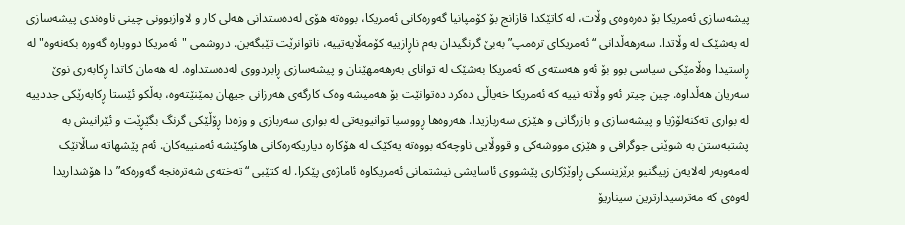پیشەسازی ئەمریکا بۆ دەرەوەی وڵات، لە کاتێکدا قازانج بۆ کۆمپانیا گەورەکانی ئەمریکا، بووەتە هۆی لەدەستدانی هەلی کار و لاوازبوونی چینی ناوەندی پیشەسازی لە بەشێک لە وڵاتدا. سەرهەڵدانی “ئەمریکای ترەمپ” بەبێ گرنگیدان بەم ناڕازییە کۆمەڵایەتییە، ناتوانرێت تێبگەین. دروشمی "ئەمریکا دووبارە گەورە بکەنەوە" لە ڕاستیدا وەڵامێکی سیاسی بوو بۆ ئەو هەستەی کە ئەمریکا بەشێک لە توانای بەرهەمهێنان و پیشەسازی ڕابردووی لەدەستداوە. لە هەمان کاتدا ڕکابەری نوێ سەریان هەڵداوە. چین چیتر ئەو وڵاتە نییە کە ئەمریکا خەیاڵی دەکرد دەتوانێت بۆ هەمیشە وەک کارگەی هەرزانی جیهان بمێنێتەوە، بەڵکو ئێستا ڕکابەرێکی جددییە لە بواری تەکنەلۆژیا و پیشەسازی و بازرگانی و هێزی سەربازیدا. هەروەها ڕووسیا توانیویەتی لە بواری سەربازی و وزەدا ڕۆڵێکی گرنگ بگێڕێت و ئێرانیش بە پشتبەستن بە شوێنی جوگرافی و هێزی مووشەکی و قووڵایی ناوچەکە بووەتە یەکێک لە هۆکارە دیاریکەرەکانی هاوکێشە ئەمنییەکان. ئەم پێشهاتە ساڵانێک لەمەوبەر لەلایەن زبیگنیو برێزینسکی ڕاوێژکاری پێشووی ئاسایشی نیشتمانی ئەمریکاوە ئاماژەی پێکرا. لە کتێبی “تەختەی شەترەنجە گەورەکە”دا هۆشداریدا لەوەی کە مەترسیدارترین سیناریۆ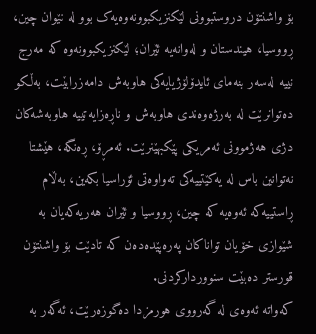بۆ واشنتۆن دروستبوونی لێکنزیکبوونەوەیەک بوو لە نێوان چین، ڕووسیا، هیندستان و لەوانەیە ئێران؛ لێکنزیکبوونەوە کە مەرج نییە لەسەر بنەمای ئایدۆلۆژیایەکی هاوبەش دامەزرابێت، بەڵکو دەتوانرێت لە بەرژەوەندی هاوبەش و ناڕەزایەتییە هاوبەشەکان دژی هەژموونی ئەمریکی پێکبهێنرێت. ئەمڕۆ، ڕەنگە، هێشتا نەتوانین باس لە یەکێتییەکی تەواوەتی ئۆراسیا بکەین، بەڵام ڕاستییەکە ئەوەیە کە چین، ڕووسیا و ئێران هەریەکەیان بە شێوازی خۆیان تواناکان پەرەپێدەدەن کە تادێت بۆ واشنتۆن قورستر دەبێت سنووردارکردنی.
کەواتە ئەوەی لە گەرووی هورمزدا دەگوزەرێت، ئەگەر بە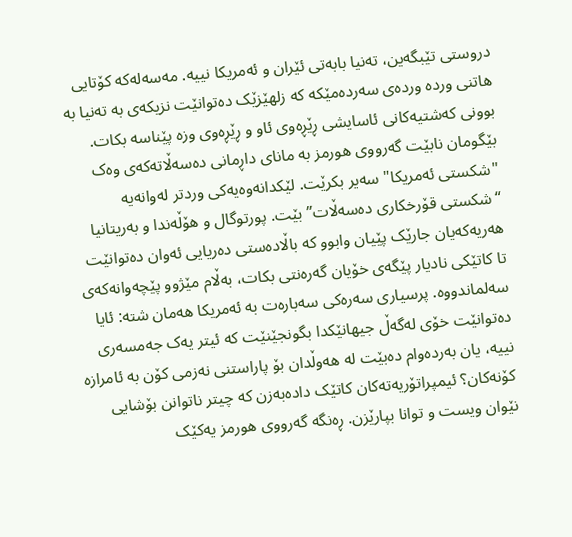دروستی تێبگەین، تەنیا بابەتی ئێران و ئەمریکا نییە. مەسەلەکە کۆتایی هاتنی وردە وردەی سەردەمێکە کە زلهێزێک دەتوانێت نزیکەی بە تەنیا بە بوونی کەشتیەکانی ئاسایشی ڕێڕەوی ئاو و ڕێڕەوی وزە پێناسە بکات. بێگومان نابێت گەرووی هورمز بە مانای داڕمانی دەسەڵاتەکەی وەک "شکستی ئەمریکا" سەیر بکرێت. لێکدانەوەیەکی وردتر لەوانەیە “شکستی قۆرخکاری دەسەڵات” بێت. پورتوگال و هۆڵەندا و بەریتانیا هەریەکەیان جارێک پێیان وابوو کە باڵادەستی دەریایی ئەوان دەتوانێت تا کاتێکی نادیار پێگەی خۆیان گەرەنتی بکات، بەڵام مێژوو پێچەوانەکەی سەلماندووە. پرسیاری سەرەکی سەبارەت بە ئەمریکا هەمان شتە: ئایا دەتوانێت خۆی لەگەڵ جیهانێکدا بگونجێنێت کە ئیتر یەک جەمسەری نییە، یان بەردەوام دەبێت لە هەوڵدان بۆ پاراستنی نەزمی کۆن بە ئامرازە کۆنەکان؟ ئیمپراتۆریەتەکان کاتێک دادەبەزن کە چیتر ناتوانن بۆشایی نێوان ویست و توانا بپارێزن. ڕەنگە گەرووی هورمز یەکێک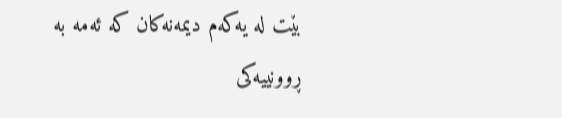بێت لە یەکەم دیمەنەکان کە ئەمە بە ڕوونییەکی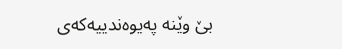بێ وێنە پەیوەندییەکەی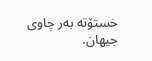خستۆتە بەر چاوی جیهان.